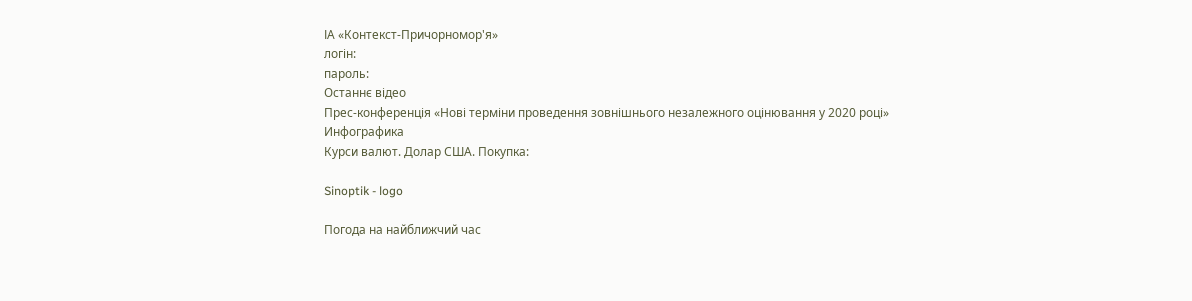ІА «Контекст-Причорномор'я»
логін:
пароль:
Останнє відео
Прес-конференція «Нові терміни проведення зовнішнього незалежного оцінювання у 2020 році»
Инфографика
Курси валют. Долар США. Покупка:

Sinoptik - logo

Погода на найближчий час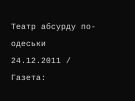Театр абсурду по-одеськи
24.12.2011 / Газета: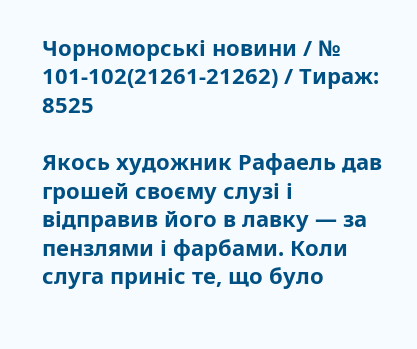Чорноморські новини / № 101-102(21261-21262) / Тираж: 8525

Якось художник Рафаель дав грошей своєму слузі і відправив його в лавку — за пензлями і фарбами. Коли слуга приніс те, що було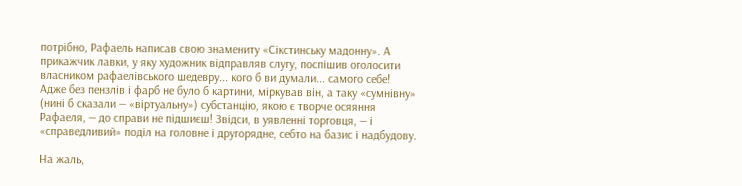потрібно, Рафаель написав свою знамениту «Сікстинську мадонну». А прикажчик лавки, у яку художник відправляв слугу, поспішив оголосити власником рафаелівського шедевру... кого б ви думали... самого себе! Адже без пензлів і фарб не було б картини, міркував він, а таку «сумнівну» (нині б сказали — «віртуальну») субстанцію, якою є творче осяяння Рафаеля, — до справи не підшиєш! Звідси, в уявленні торговця, — і «справедливий» поділ на головне і другорядне, себто на базис і надбудову.

На жаль,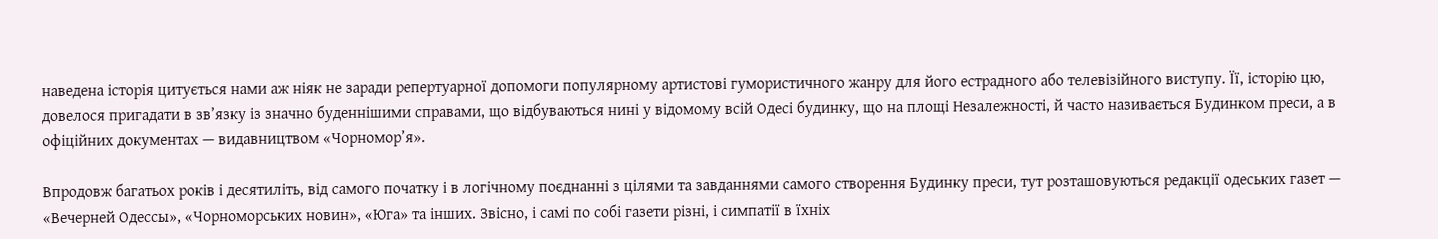наведена історія цитується нами аж ніяк не заради репертуарної допомоги популярному артистові гумористичного жанру для його естрадного або телевізійного виступу. Її, історію цю, довелося пригадати в зв’язку із значно буденнішими справами, що відбуваються нині у відомому всій Одесі будинку, що на площі Незалежності, й часто називається Будинком преси, а в офіційних документах — видавництвом «Чорномор’я».

Впродовж багатьох років і десятиліть, від самого початку і в логічному поєднанні з цілями та завданнями самого створення Будинку преси, тут розташовуються редакції одеських газет — «Вечерней Одессы», «Чорноморських новин», «Юга» та інших. Звісно, і самі по собі газети різні, і симпатії в їхніх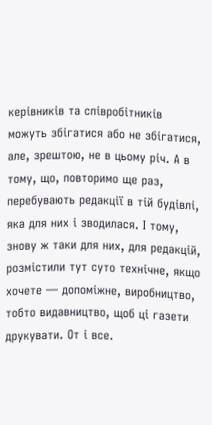керівників та співробітників можуть збігатися або не збігатися, але, зрештою, не в цьому річ. А в тому, що, повторимо ще раз, перебувають редакції в тій будівлі, яка для них і зводилася. І тому, знову ж таки для них, для редакцій, розмістили тут суто технічне, якщо хочете — допоміжне, виробництво, тобто видавництво, щоб ці газети друкувати. От і все.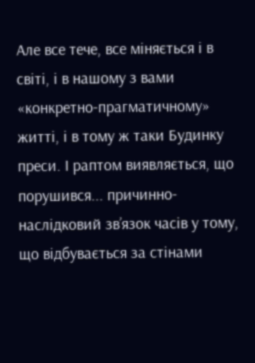Але все тече, все міняється і в світі, і в нашому з вами «конкретно-прагматичному» житті, і в тому ж таки Будинку преси. І раптом виявляється, що порушився... причинно-наслідковий зв’язок часів у тому, що відбувається за стінами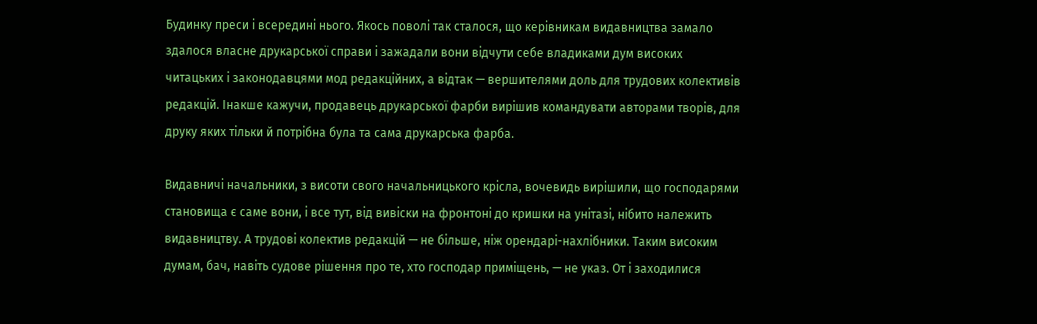Будинку преси і всередині нього. Якось поволі так сталося, що керівникам видавництва замало здалося власне друкарської справи і зажадали вони відчути себе владиками дум високих читацьких і законодавцями мод редакційних, а відтак — вершителями доль для трудових колективів редакцій. Інакше кажучи, продавець друкарської фарби вирішив командувати авторами творів, для друку яких тільки й потрібна була та сама друкарська фарба.

Видавничі начальники, з висоти свого начальницького крісла, вочевидь вирішили, що господарями становища є саме вони, і все тут, від вивіски на фронтоні до кришки на унітазі, нібито належить видавництву. А трудові колектив редакцій — не більше, ніж орендарі-нахлібники. Таким високим думам, бач, навіть судове рішення про те, хто господар приміщень, — не указ. От і заходилися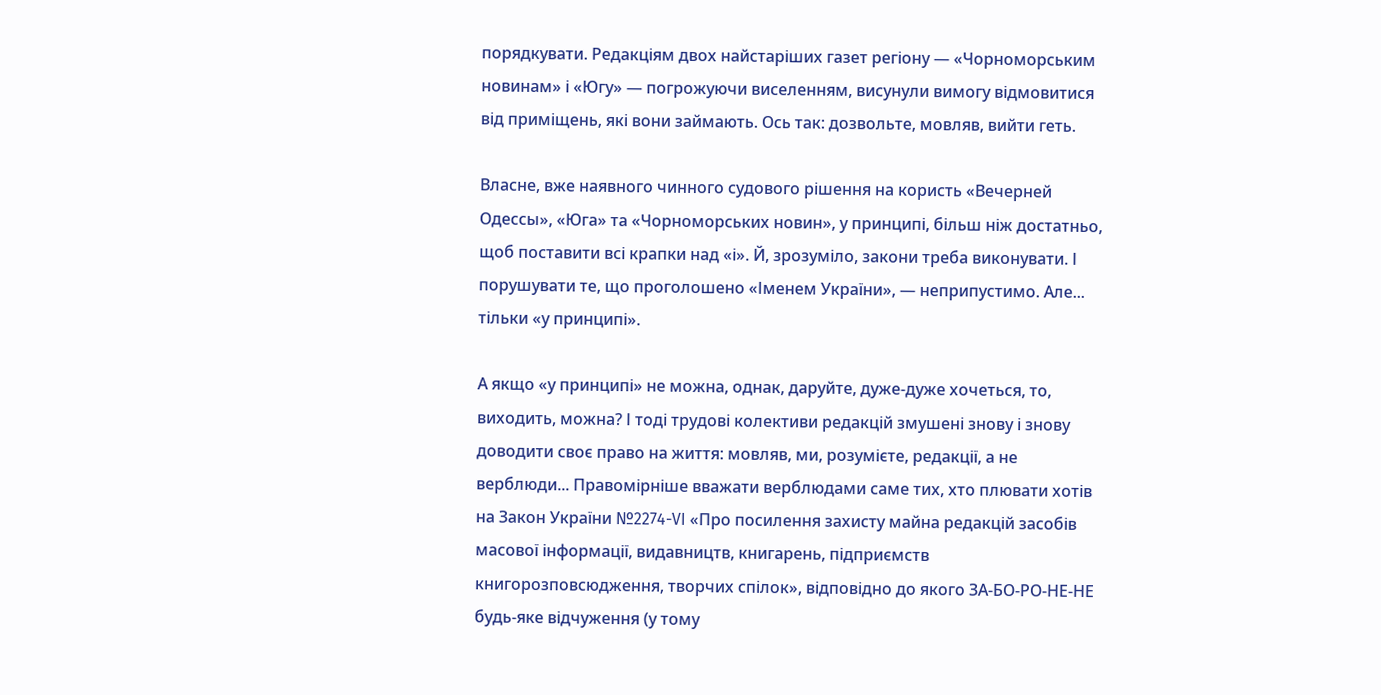порядкувати. Редакціям двох найстаріших газет регіону — «Чорноморським новинам» і «Югу» — погрожуючи виселенням, висунули вимогу відмовитися від приміщень, які вони займають. Ось так: дозвольте, мовляв, вийти геть.

Власне, вже наявного чинного судового рішення на користь «Вечерней Одессы», «Юга» та «Чорноморських новин», у принципі, більш ніж достатньо, щоб поставити всі крапки над «і». Й, зрозуміло, закони треба виконувати. І порушувати те, що проголошено «Іменем України», — неприпустимо. Але... тільки «у принципі».

А якщо «у принципі» не можна, однак, даруйте, дуже-дуже хочеться, то, виходить, можна? І тоді трудові колективи редакцій змушені знову і знову доводити своє право на життя: мовляв, ми, розумієте, редакції, а не верблюди... Правомірніше вважати верблюдами саме тих, хто плювати хотів на Закон України №2274-VI «Про посилення захисту майна редакцій засобів масової інформації, видавництв, книгарень, підприємств книгорозповсюдження, творчих спілок», відповідно до якого ЗА-БО-РО-НЕ-НЕ будь-яке відчуження (у тому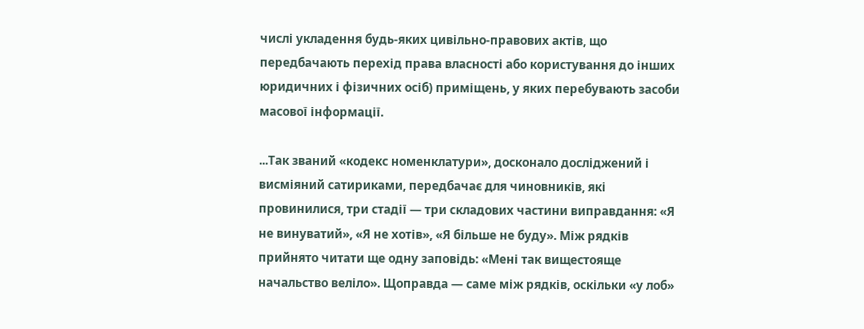числі укладення будь-яких цивільно-правових актів, що передбачають перехід права власності або користування до інших юридичних і фізичних осіб) приміщень, у яких перебувають засоби масової інформації.

...Так званий «кодекс номенклатури», досконало досліджений і висміяний сатириками, передбачає для чиновників, які провинилися, три стадії — три складових частини виправдання: «Я не винуватий», «Я не хотів», «Я більше не буду». Між рядків прийнято читати ще одну заповідь: «Мені так вищестояще начальство веліло». Щоправда — саме між рядків, оскільки «у лоб»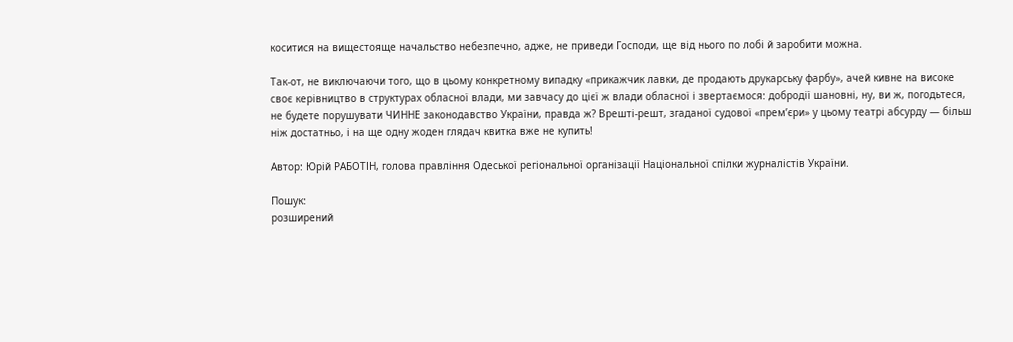коситися на вищестояще начальство небезпечно, адже, не приведи Господи, ще від нього по лобі й заробити можна.

Так-от, не виключаючи того, що в цьому конкретному випадку «прикажчик лавки, де продають друкарську фарбу», ачей кивне на високе своє керівництво в структурах обласної влади, ми завчасу до цієї ж влади обласної і звертаємося: добродії шановні, ну, ви ж, погодьтеся, не будете порушувати ЧИННЕ законодавство України, правда ж? Врешті-решт, згаданої судової «прем’єри» у цьому театрі абсурду — більш ніж достатньо, і на ще одну жоден глядач квитка вже не купить!

Автор: Юрій РАБОТІН, голова правління Одеської регіональної організації Національної спілки журналістів України.

Пошук:
розширений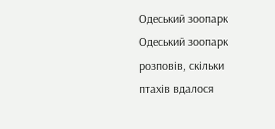Одеський зоопарк
Одеський зоопарк розповів, скільки птахів вдалося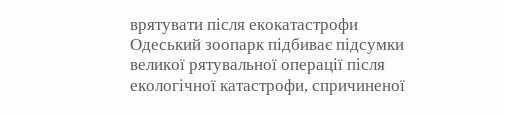врятувати після екокатастрофи
Одеський зоопарк підбиває підсумки великої рятувальної операції після екологічної катастрофи, спричиненої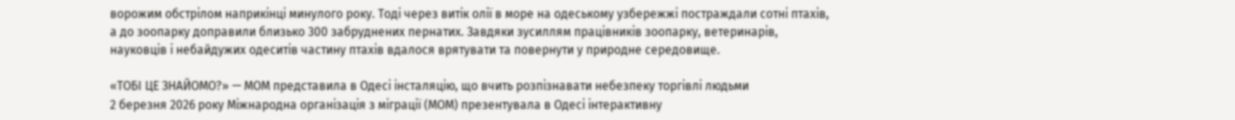ворожим обстрілом наприкінці минулого року. Тоді через витік олії в море на одеському узбережжі постраждали сотні птахів, а до зоопарку доправили близько 300 забруднених пернатих. Завдяки зусиллям працівників зоопарку, ветеринарів, науковців і небайдужих одеситів частину птахів вдалося врятувати та повернути у природне середовище.

«ТОБІ ЦЕ ЗНАЙОМО?» — МОМ представила в Одесі інсталяцію, що вчить розпізнавати небезпеку торгівлі людьми
2 березня 2026 року Міжнародна організація з міграції (МОМ) презентувала в Одесі інтерактивну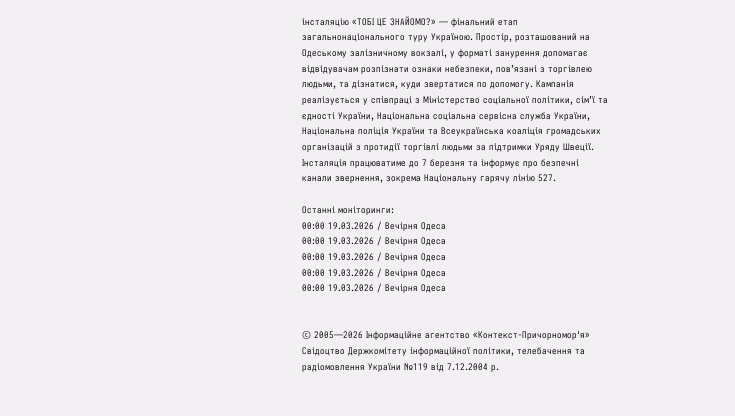інсталяцію «ТОБІ ЦЕ ЗНАЙОМО?» — фінальний етап загальнонаціонального туру Україною. Простір, розташований на Одеському залізничному вокзалі, у форматі занурення допомагає відвідувачам розпізнати ознаки небезпеки, пов’язані з торгівлею людьми, та дізнатися, куди звертатися по допомогу. Кампанія реалізується у співпраці з Міністерство соціальної політики, сім’ї та єдності України, Національна соціальна сервісна служба України, Національна поліція України та Всеукраїнська коаліція громадських організацій з протидії торгівлі людьми за підтримки Уряду Швеції. Інсталяція працюватиме до 7 березня та інформує про безпечні канали звернення, зокрема Національну гарячу лінію 527.

Останні моніторинги:
00:00 19.03.2026 / Вечірня Одеса
00:00 19.03.2026 / Вечірня Одеса
00:00 19.03.2026 / Вечірня Одеса
00:00 19.03.2026 / Вечірня Одеса
00:00 19.03.2026 / Вечірня Одеса


© 2005—2026 Інформаційне агентство «Контекст-Причорномор'я»
Свідоцтво Держкомітету інформаційної політики, телебачення та радіомовлення України №119 від 7.12.2004 р.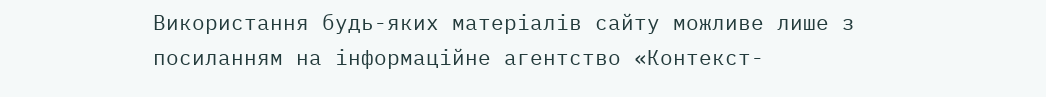Використання будь-яких матеріалів сайту можливе лише з посиланням на інформаційне агентство «Контекст-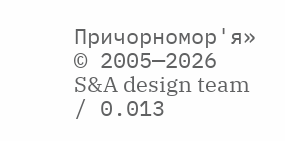Причорномор'я»
© 2005—2026 S&A design team / 0.013